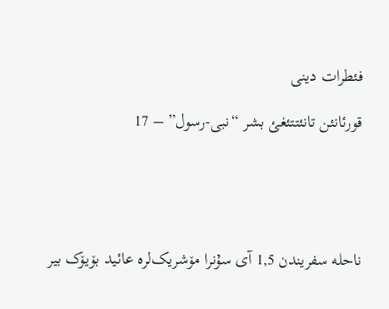فئطرات دینی

قورئانئن تانئتتئغئ بشر “نبی-رسول” – 17





ناحلە سفریندن 1,5 آی سۇنرا مۆشریک‌لرە عائید بۆیۆک بیر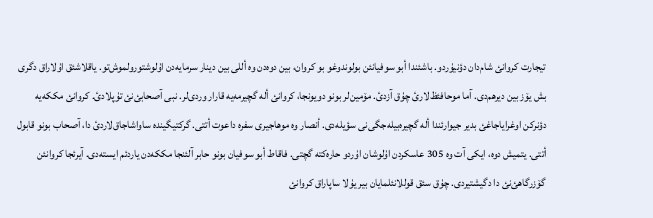تیجارت کروانئ شام‌دان دؤنیۇردو. باشئندا أبو سوفیانئن بولوندوغو بو کروان، بین دوەدن وە أللی بین دینار سرمایەدن اۇلوشتورولموش‌تو. یاقلاشئق اۇلاراق دگری بش یۆز بین دیرهم‌دی. آما موحافئظ‌لارئ چۇق آزدئ. مۆمین‌لر بونو دویونجا، کروانئ ألە گچیرمەیە قارار وردی‌لر. نبی آصحابئ‌نئ تۇپلادئ. کروانئ مککەیە دؤنرکن اوغرایاجاغئ بدیر جیوارئندا ألە گچیرەبیلەجگی‌نی سؤیلەدی. أنصار وە موهاجیری سفرە داعوت أتتی. گرکتیگیندە ساواشاجاق‌لاردئ دا، آصحاب بونو قابول أتتی. یتمیش دوە، ایکی آت وە 305 عاسکردن اۇلوشان اۇردو حارەکتە گچتی. فاقاط أبو سوفیان بونو حابر آلئنجا مککەدن یاردئم ایستەدی. آیرئجا کروانئن گۆزرگاهئ‌نئ دا دگیشتیردی. چۇق سئق قوللانئلمایان بیر یۇلا ساپاراق کروانئ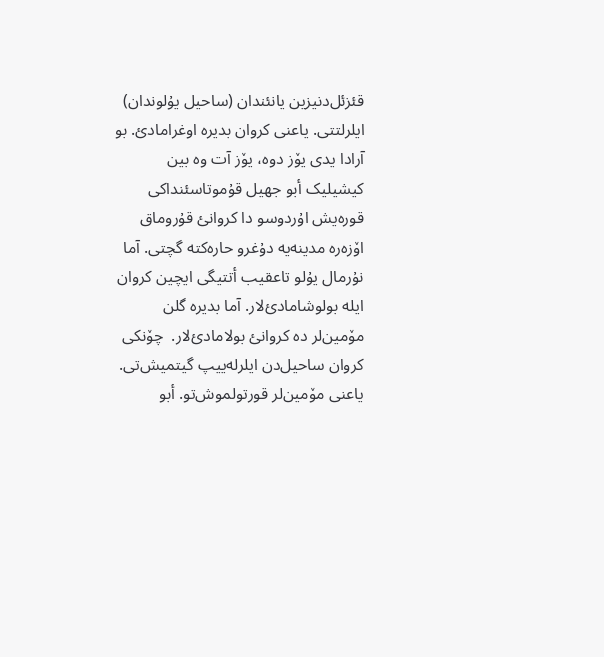قئزئل‌دنیزین یانئندان (ساحیل یۇلوندان) ایلرلتتی. یاعنی کروان بدیرە اوغرامادئ. بو آرادا یدی یۆز دوە، یۆز آت وە بین کیشیلیک أبو جهیل قۇموتاسئنداکی قورەیش اۇردوسو دا کروانئ قۇروماق اۆزەرە مدینەیە دۇغرو حارەکتە گچتی. آما نۇرمال یۇلو تاعقیب أتتیگی ایچین کروان ایلە بولوشامادئ‌لار. آما بدیرە گلن مۆمین‌لر دە کروانئ بولامادئ‌لار.  چۆنکی کروان ساحیل‌دن ایلرلەییپ گیتمیش‌تی. یاعنی مۆمین‌لر قورتولموش‌تو. أبو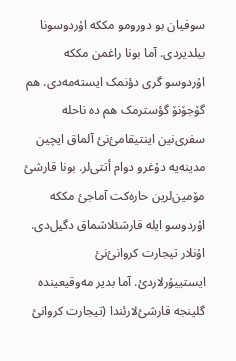سوفیان بو دورومو مککە اۇردوسونا بیلدیردی. آما بونا راغمن مککە اۇردوسو گری دؤنمک ایستەمەدی. هم گۆجۆنۆ گؤسترمک هم دە ناحلە سفری‌نین اینتیقامئ‌نئ آلماق ایچین مدینەیە دۇغرو دوام أتتی‌لر. بونا قارشئ مۆمین‌لرین حارەکت آماجئ مککە اۇردوسو ایلە قارشئلاشماق دگیل‌دی. اۇنلار تیجارت کروانئ‌نئ ایستییۇرلاردئ. آما بدیر مەوقیعیندە گلینجە قارشئ‌لارئندا (تیجارت کروانئ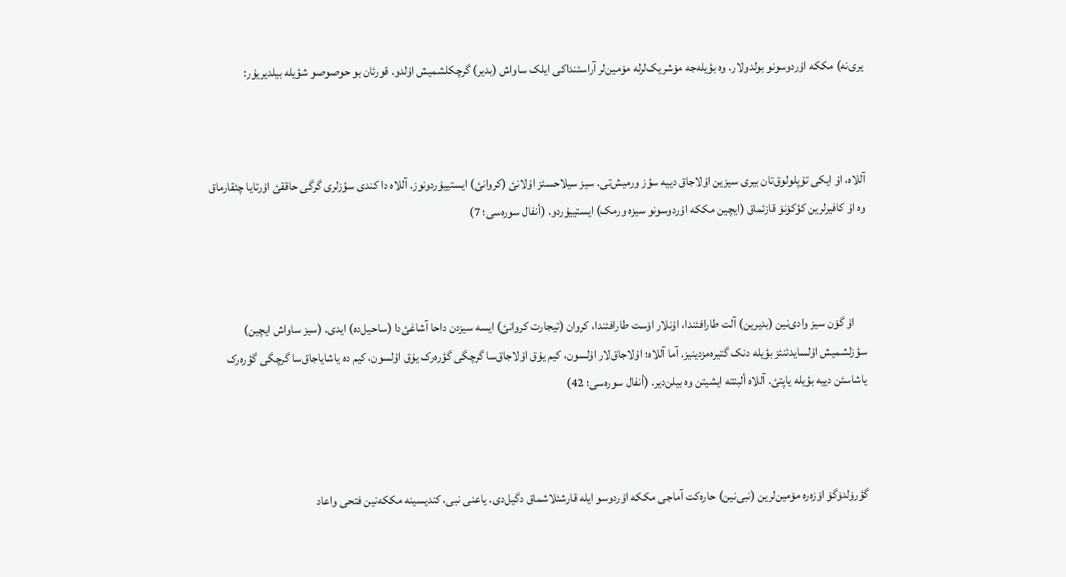یری‌نە) مککە اۇردوسونو بولدولار. وە بؤیلەجە مۆشریک‌لرلە مۆمین‌لر آراسئنداکی ایلک ساواش (بدیر) گرچکلشمیش اۇلدو. قورئان بو حوصوصو شؤیلە بیلدیریۇر:



آللاە، اۇ ایکی تۇپلولوق‌تان بیری سیزین اۇلاجاق دییە سؤز ورمیش‌تی. سیز سیلاحسئز اۇلانئ (کروانئ) ایستییۇردونوز. آللاە دا کندی سؤزلری گرگی حاققئ اۇرتایا چئقارماق وە اۇ کافیرلرین کؤکۆنۆ قازئماق (ایچین مککە اۇردوسونو سیزە ورمک) ایستییۇردو. (أ‌نفال سورەسی؛ 7)



     اۇ گۆن سیز وادی‌نین (بدیرین) آلت طارافئندا، اۇنلار اۆست طارافئندا، کروان (تیجارت کروانئ) ایسە سیزدن داحا آشاغئ‌دا (ساحیل‌دە) ایدی. (سیز ساواش ایچین) سؤزلشمیش اۇلسایدئنئز بؤیلە دنک گتیرەمزدینیز. آما آللاە؛ اۇلاجاق‌لار اۇلسون، کیم یۇق اۇلاجاق‌سا گرچگی گؤرەرک یۇق اۇلسون، کیم دە یاشایاجاق‌سا گرچگی گؤرەرک یاشاسئن دییە بؤیلە یاپتئ. آللاە ألبتتە ایشیتن وە بیلن‌دیر. (أنفال سورەسی؛ 42)



گؤرۆلدۆگۆ اۆزەرە مۆمین‌لرین (نبی‌نین) حارەکت آماجی مککە اۇردوسو ایلە قارشئلاشماق دگیل‌دی. یاعنی نبی، کندیسینە مککەنین فتحی واعاد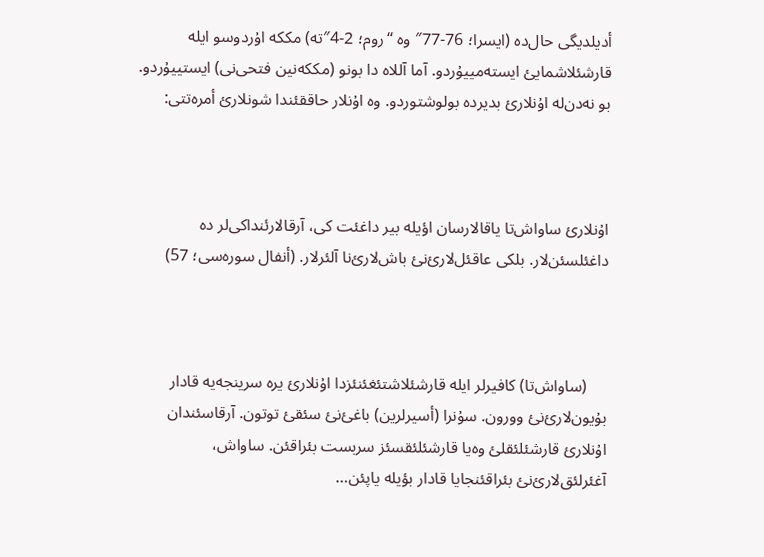أدیلدیگی حال‌دە (ایسرا؛ 76-77″ وە “روم؛ 2-4″تە) مککە اۇردوسو ایلە قارشئلاشمایئ ایستەمییۇردو. آما آللاە دا بونو (مککەنین فتحی‌نی) ایستییۇردو. بو نەدن‌لە اۇنلارئ بدیردە بولوشتوردو. وە اۇنلار حاققئندا شونلارئ أمرەتتی:



اۇنلارئ ساواش‌تا یاقالارسان اؤیلە بیر داغئت کی، آرقالارئنداکی‌لر دە داغئلسئن‌لار. بلکی عاقئل‌لارئ‌نئ باش‌لارئ‌نا آلئرلار. (أنفال سورەسی؛ 57)



     (ساواش‌تا) کافیرلر ایلە قارشئلاشتئغئنئزدا اۇنلارئ یرە سرینجەیە قادار بۇیون‌لارئ‌نئ وورون. سۇنرا (أسیرلرین) باغئ‌نئ سئقئ توتون. آرقاسئندان اۇنلارئ قارشئلئقلئ وەیا قارشئلئقسئز سربست بئراقئن. ساواش، آغئرلئق‌لارئ‌نئ بئراقئنجایا قادار بؤیلە یاپئن…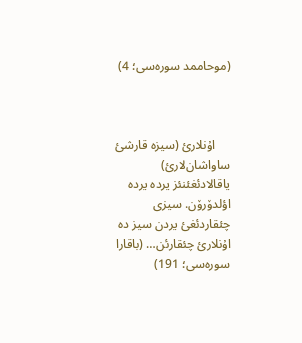(موحاممد سورەسی؛ 4)



     اۇنلارئ (سیزە قارشئ ساواشان‌لارئ) یاقالادئغئنئز یردە یردە اؤلدۆرۆن. سیزی چئقاردئغئ یردن سیز دە اۇنلارئ چئقارئن… (باقارا سورەسی؛ 191)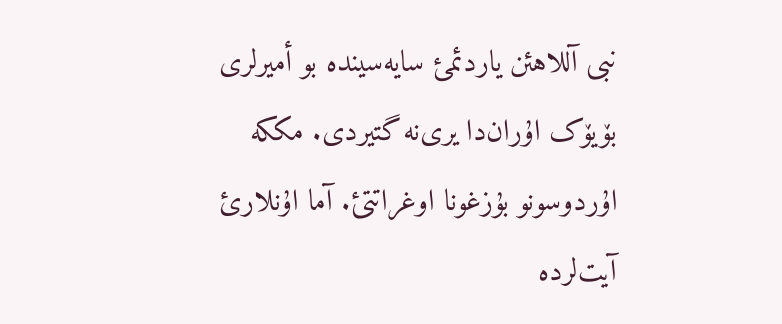نبی آللاهئن یاردئمئ سایەسیندە بو أمیرلری بۆیۆک اۇران‌دا یری‌نە گتیردی. مککە اۇردوسونو بۇزغونا اوغراتتئ. آما اۇنلارئ آیت‌لردە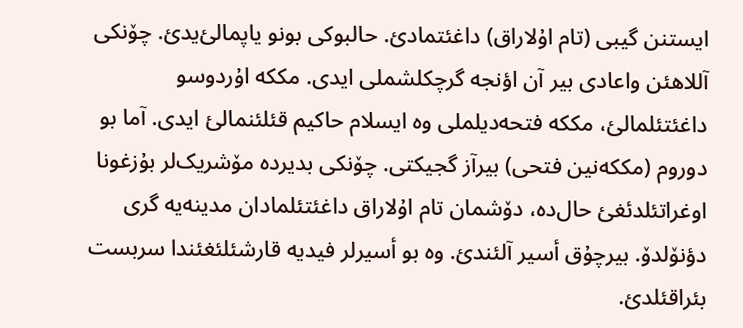ایستنن گیبی (تام اۇلاراق) داغئتمادئ. حالبوکی بونو یاپمالئ‌یدئ. چۆنکی آللاهئن واعادی بیر آن اؤنجە گرچکلشملی ایدی. مککە اۇردوسو داغئتئلمالئ، مککە فتحەدیلملی وە ایسلام حاکیم قئلئنمالئ ایدی. آما بو دوروم (مککەنین فتحی) بیرآز گجیکتی. چۆنکی بدیردە مۆشریک‌لر بۇزغونا اوغراتئلدئغئ حال‌دە، دۆشمان تام اۇلاراق داغئتئلمادان مدینەیە گری دؤنۆلدۆ. بیرچۇق أسیر آلئندئ. وە بو أسیرلر فیدیە قارشئلئغئندا سربست بئراقئلدئ.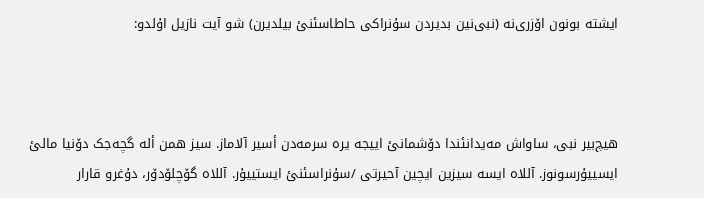ایشتە بونون اۆزری‌نە (نبی‌نین بدیردن سۇنراکی حاطاسئنئ بیلدیرن) شو آیت نازیل اۇلدو:



هیچ‌بیر نبی، ساواش مەیدانئندا دۆشمانئ اییجە یرە سرمەدن أسیر آلاماز. سیز همن ألە گچەجک دۆنیا مالئ ایسییۇرسونوز. آللاە ایسە سیزین ایچین آحیرتی /سۇنراسئنئ ایستییۇر. آللاە گۆچلۆدۆر، دۇغرو قارار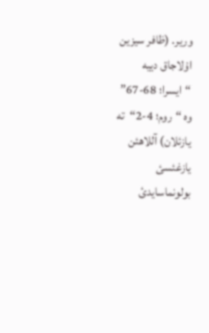وریر. (ظافر سیزین اۇلاجاق دییە “ایسرا؛ 68-67” وە “روم؛ 4-2“تە یازئلان) آللاهئن یازغئسئ بولونماسایدئ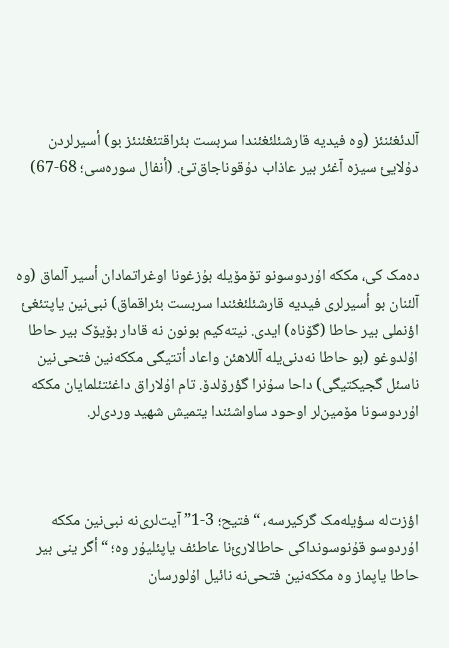آلدئغئنئز (وە فیدیە قارشئلئغئندا سربست بئراقتئغئنئز بو) أسیرلردن دۇلایئ سیزە آغئر بیر عاذاب دۇقوناجاق‌تئ. (أنفال سورەسی؛ 68-67)



دەمک کی، مککە اۇردوسونو تۆمۆیلە بۇزغونا اوغراتمادان أسیر آلماق (وە آلئنان بو أسیرلری فیدیە قارشئلئغئندا سربست بئراقماق) نبی‌نین یاپتئغئ اؤنملی بیر حاطا (گۆناە) ایدی. نیتەکیم بونون نە قادار بۆیۆک بیر حاطا اۇلدوغو (بو حاطا نەدنی‌یلە آللاهئن واعاد أتتیگی مککەنین فتحی‌نین ناسئل گجیکتیگی) داحا سۇنرا گؤرۆلدۆ. تام اۇلاراق داغئتئلمایان مککە اۇردوسونا مۆمین‌لر اوحود ساواشئندا یتمیش شهید وردی‌لر.



اؤزت‌لە سؤیلەمک گرکیرسە، “فتیح؛ 3-1” آیت‌لری‌نە نبی‌نین مککە اۇردوسو قۇنوسونداکی حاطالارئ‌نا عاطئف یاپئلیۇر وە؛ “أگر ینی بیر حاطا یاپماز وە مککەنین فتحی‌نە نائیل اۇلورسان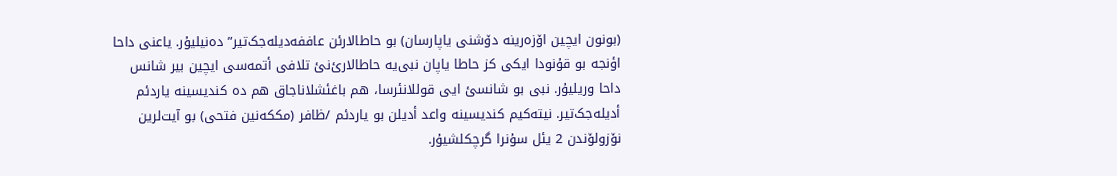(بونون ایچین اۆزەرینە دۆشنی یاپارسان) بو حاطالارئن عاففەدیلەجک‌تیر” دەنیلیۇر. یاعنی داحا اؤنجە بو قۇنودا ایکی کز حاطا یاپان نبی‌یە حاطالارئ‌نئ تلافی أتمەسی ایچین بیر شانس داحا وریلیۇر. نبی بو شانسئ ایی قوللانئرسا، هم باغئشلاناجاق هم دە کندیسینە یاردئم أدیلەجک‌تیر. نیتەکیم کندیسینە واعد أدیلن بو یاردئم /ظافر (مککەنین فتحی) بو آیت‌لرین نۆزولۆندن 2 یئل سۇنرا گرچکلشیۇر.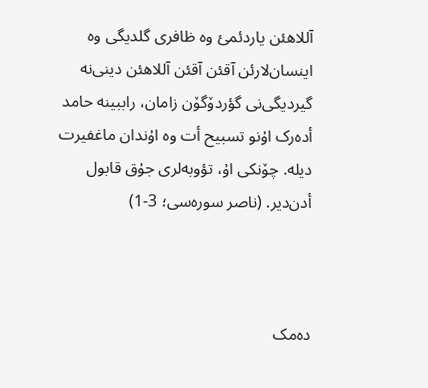آللاهئن یاردئمئ وە ظافری گلدیگی وە اینسان‌لارئن آقئن آقئن آللاهئن دینی‌نە گیردیگی‌نی گؤردۆگۆن زامان، راببینە حامد أدەرک اۇنو تسبیح أت وە اۇندان ماغفیرت دیلە. چۆنکی اۇ، تؤوبەلری جۇق قابول أدن‌دیر. (ناصر سورەسی؛ 3-1)



دەمک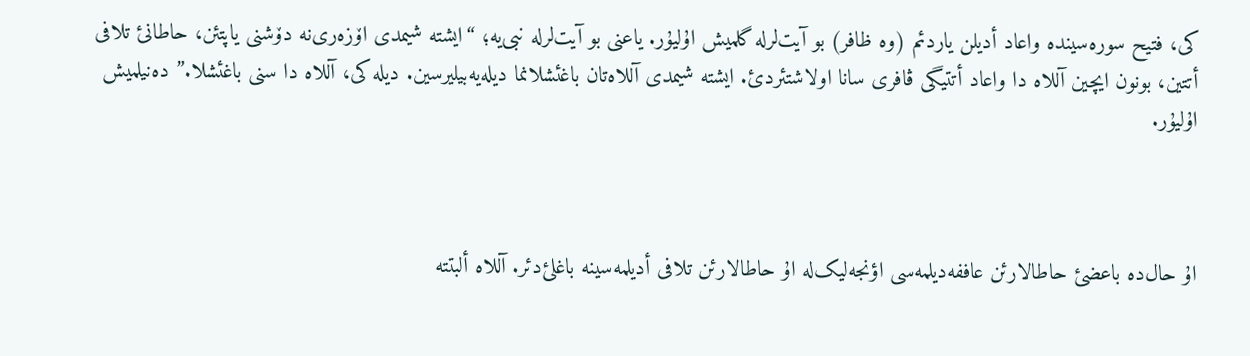کی، فتیح سورەسیندە واعاد أدیلن یاردئم (وە ظافر) بو آیت‌لرلە گلمیش اۇلیۇر. یاعنی بو آیت‌لرلە نبی‌یە؛ “ایشتە شیمدی اۆزەری‌نە دۆشنی یاپتئن، حاطانئ تلافی أتتین، بونون ایچین آللاە دا واعاد أتتیگی ڤافری سانا اولاشتئردئ. ایشتە شیمدی آللاەتان باغئشلانما دیلەیەبیلیرسین. دیلە کی، آللاە دا سنی باغئشلا.” دەنیلمیش اۇلیۇر.



اۇ حال‌دە باعضئ حاطالارئن عاففەدیلمەسی اؤنجەلیک‌لە اۇ حاطالارئن تلافی أدیلمەسینە باغلئ‌دئر. آللاە ألبتتە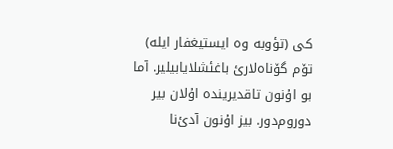کی (تؤوبە وە ایستیغفار ایلە) تۆم گۆناەلارئ باغئشلایابیلیر. آما بو اۇنون تاقدیریندە اۇلان بیر دوروم‌دور. بیز اۇنون آدئ‌نا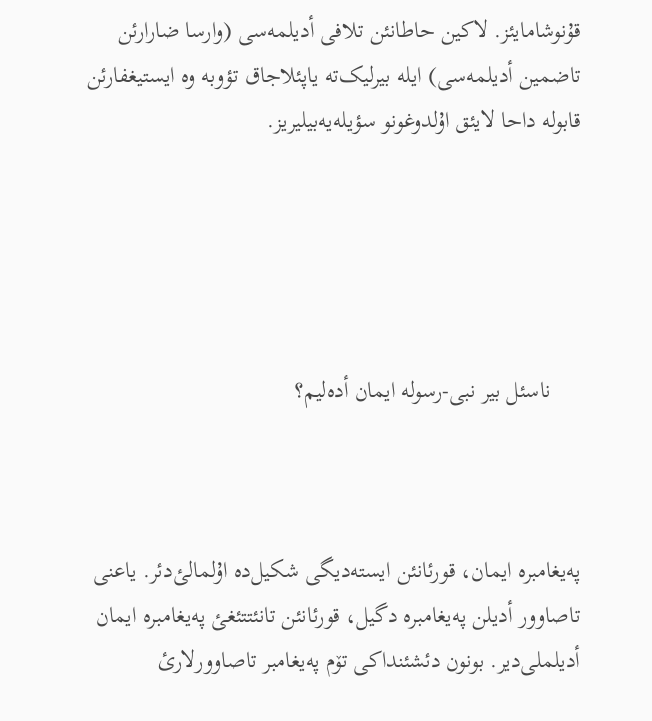قۇنوشامایئز. لاکین حاطانئن تلافی أدیلمەسی (وارسا ضارارئن تاضمین أدیلمەسی) ایلە بیرلیک‌تە یاپئلاجاق تؤوبە وە ایستیغفارئن قابولە داحا لایئق اۇلدوغونو سؤیلەیەبیلیریز.





     ناسئل بیر نبی-رسولە ایمان أدەلیم؟



پەیغامبرە ایمان، قورئانئن ایستەدیگی شکیل‌دە اۇلمالئ‌دئر. یاعنی تاصاوور أدیلن پەیغامبرە دگیل، قورئانئن تانئتتئغئ پەیغامبرە ایمان أدیلملی‌دیر. بونون دئشئنداکی تۆم پەیغامبر تاصاوورلارئ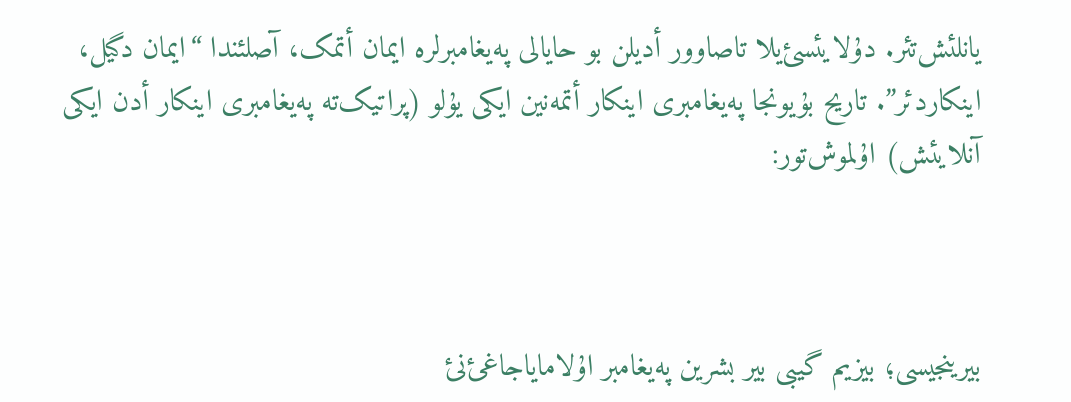یانلئش‌تئر. دۇلایئسئ‌یلا تاصاوور أدیلن بو حایالی پەیغامبرلرە ایمان أتمک، آصلئندا “ایمان دگیل، اینکاردئر”. تاریح بۇیونجا پەیغامبری اینکار أتمەنین ایکی یۇلو (پراتیک‌تە پەیغامبری اینکار أدن ایکی آنلایئش) اۇلموش‌تور:



بیرینجیسی؛ بیزیم گیبی بیر بشرین پەیغامبر اۇلامایاجاغئ‌نئ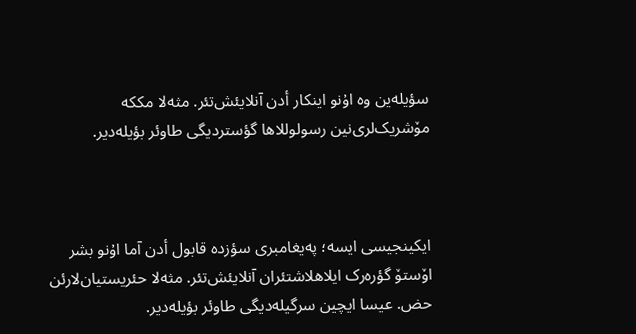سؤیلەین وە اۇنو اینکار أدن آنلایئش‌تئر. مثەلا مککە مۆشریک‌لری‌نین رسولوللاها گؤستردیگی طاوئر بؤیلەدیر.



ایکینجیسی ایسە؛ پەیغامبری سؤزدە قابول أدن آما اۇنو بشر اۆستۆ گؤرەرک ایلاهلاشتئران آنلایئش‌تئر. مثەلا حئریستیان‌لارئن حض. عیسا ایچین سرگیلەدیگی طاوئر بؤیلەدیر.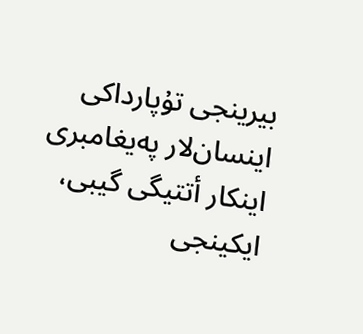بیرینجی تۇپارداکی اینسان‌لار پەیغامبری اینکار أتتیگی گیبی، ایکینجی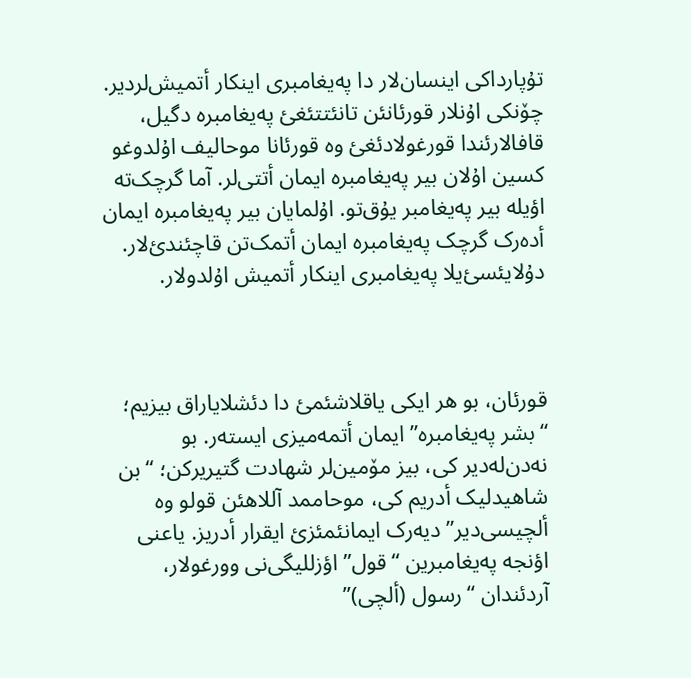تۇپارداکی اینسان‌لار دا پەیغامبری اینکار أتمیش‌لردیر. چۆنکی اۇنلار قورئانئن تانئتتئغئ پەیغامبرە دگیل، قافالارئندا قورغولادئغئ وە قورئانا موحالیف اۇلدوغو کسین اۇلان بیر پەیغامبرە ایمان أتتی‌لر. آما گرچک‌تە اؤیلە بیر پەیغامبر یۇق‌تو. اۇلمایان بیر پەیغامبرە ایمان أدەرک گرچک پەیغامبرە ایمان أتمک‌تن قاچئندئ‌لار. دۇلایئسئ‌یلا پەیغامبری اینکار أتمیش اۇلدولار.



قورئان، بو هر ایکی یاقلاشئمئ دا دئشلایاراق بیزیم؛ “بشر پەیغامبرە” ایمان أتمەمیزی ایستەر. بو نەدن‌لەدیر کی، بیز مۆمین‌لر شهادت گتیریرکن؛ “بن شاهیدلیک أدریم کی، موحاممد آللاهئن قولو وە ألچیسی‌دیر” دیەرک ایمانئمئزئ ایقرار أدریز. یاعنی اؤنجە پەیغامبرین “قول” اؤزللیگی‌نی وورغولار، آردئندان “رسول (ألچی)”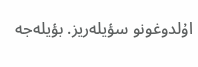اۇلدوغونو سؤیلەریز. بؤیلەجە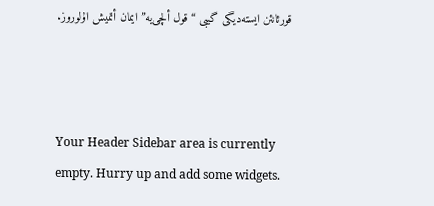قورئانئن ایستەدیگی گیبی “قول ألچی‌یە” ایمان أتمیش اۇلوروز.



Your Header Sidebar area is currently empty. Hurry up and add some widgets.